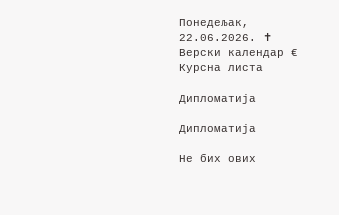Понедељак, 22.06.2026. ✝ Верски календар € Курсна листа

Дипломатија

Дипломатија

Не бих ових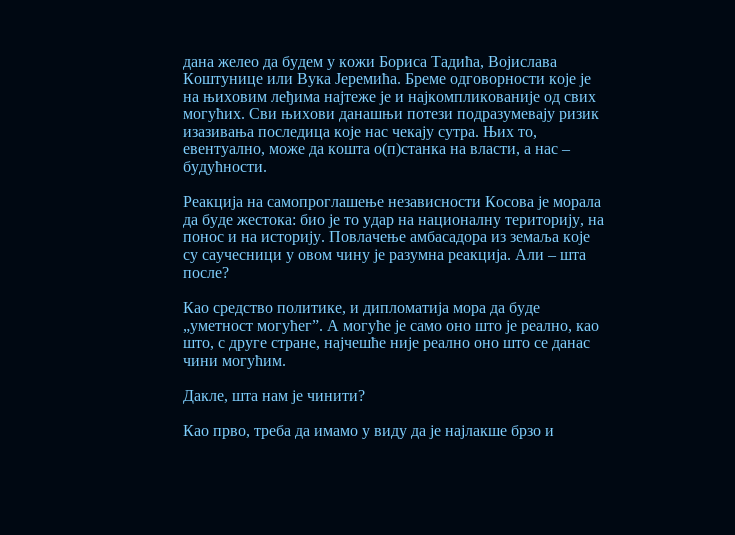дана желео да будем у кожи Бориса Тадића, Војислава Коштунице или Вука Јеремића. Бреме одговорности које је на њиховим леђима најтеже је и најкомпликованије од свих могућих. Сви њихови данашњи потези подразумевају ризик изазивања последица које нас чекају сутра. Њих то, евентуално, може да кошта о(п)станка на власти, а нас – будућности.

Реакција на самопроглашење независности Косова је морала да буде жестока: био је то удар на националну територију, на понос и на историју. Повлачење амбасадора из земаља које су саучесници у овом чину је разумна реакција. Али – шта после?

Као средство политике, и дипломатија мора да буде „уметност могућег”. А могуће је само оно што је реално, као што, с друге стране, најчешће није реално оно што се данас чини могућим.

Дакле, шта нам је чинити?

Као прво, треба да имамо у виду да је најлакше брзо и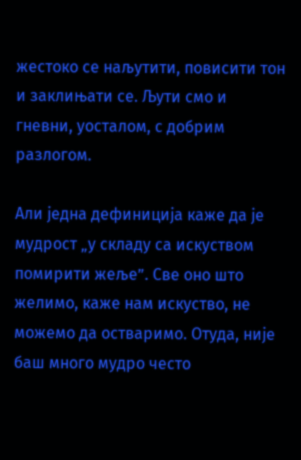жестоко се наљутити, повисити тон и заклињати се. Љути смо и гневни, уосталом, с добрим разлогом.

Али једна дефиниција каже да је мудрост „у складу са искуством помирити жеље”. Све оно што желимо, каже нам искуство, не можемо да остваримо. Отуда, није баш много мудро често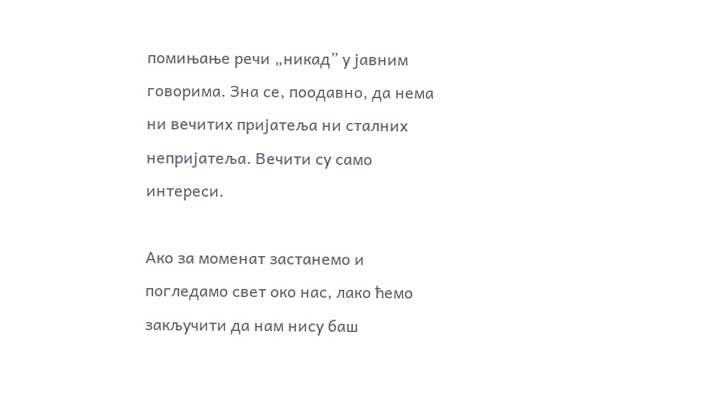помињање речи „никад” у јавним говорима. Зна се, поодавно, да нема ни вечитих пријатеља ни сталних непријатеља. Вечити су само интереси.

Ако за моменат застанемо и погледамо свет око нас, лако ћемо закључити да нам нису баш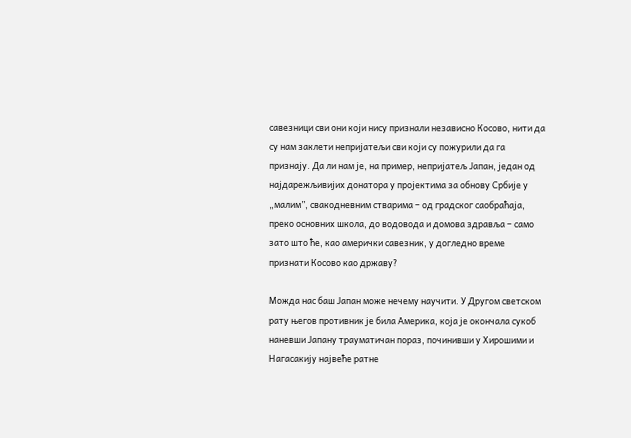савезници сви они који нису признали независно Косово, нити да су нам заклети непријатељи сви који су пожурили да га признају. Да ли нам је, на пример, непријатељ Јапан, један од најдарежљивијих донатора у пројектима за обнову Србије у „малим”, свакодневним стварима – од градског саобраћаја, преко основних школа, до водовода и домова здравља – само зато што ће, као амерички савезник, у догледно време признати Косово као државу?

Можда нас баш Јапан може нечему научити. У Другом светском рату његов противник је била Америка, која је окончала сукоб наневши Јапану трауматичан пораз, починивши у Хирошими и Нагасакију највеће ратне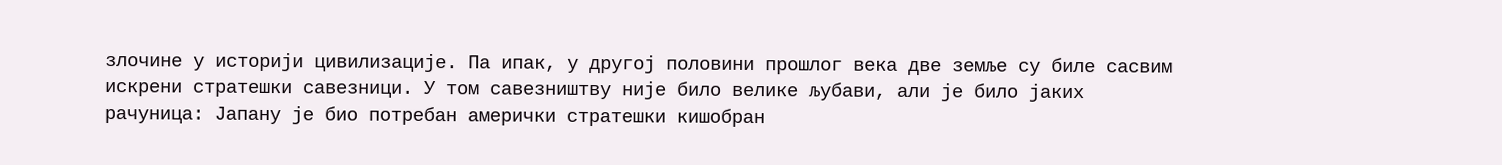злочине у историји цивилизације. Па ипак, у другој половини прошлог века две земље су биле сасвим искрени стратешки савезници. У том савезништву није било велике љубави, али је било јаких рачуница: Јапану је био потребан амерички стратешки кишобран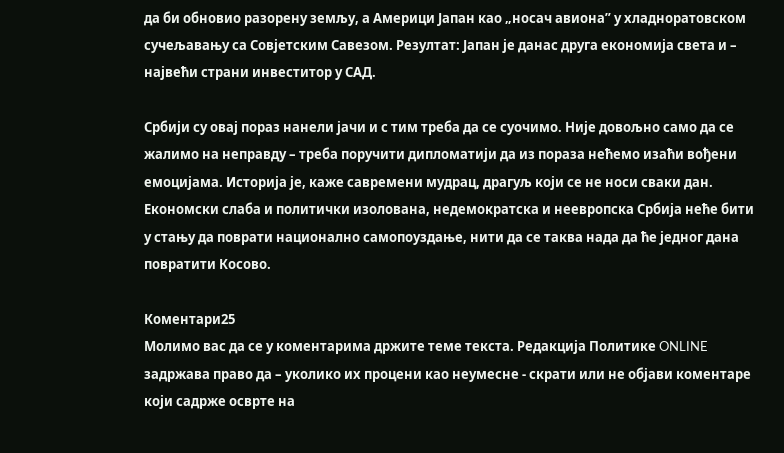да би обновио разорену земљу, а Америци Јапан као „носач авиона” у хладноратовском сучељавању са Совјетским Савезом. Резултат: Јапан је данас друга економија света и – највећи страни инвеститор у САД.

Србији су овај пораз нанели јачи и с тим треба да се суочимо. Није довољно само да се жалимо на неправду – треба поручити дипломатији да из пораза нећемо изаћи вођени емоцијама. Историја је, каже савремени мудрац, драгуљ који се не носи сваки дан. Економски слаба и политички изолована, недемократска и неевропска Србија неће бити у стању да поврати национално самопоуздање, нити да се таква нада да ће једног дана повратити Косово.

Коментари25
Молимо вас да се у коментарима држите теме текста. Редакција Политике ONLINE задржава право да – уколико их процени као неумесне - скрати или не објави коментаре који садрже осврте на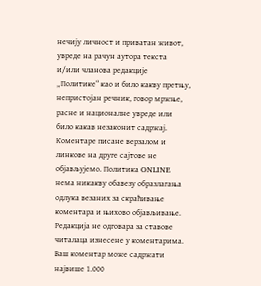нечију личност и приватан живот, увреде на рачун аутора текста и/или чланова редакције „Политике“ као и било какву претњу, непристојан речник, говор мржње, расне и националне увреде или било какав незаконит садржај. Коментаре писане верзалом и линкове на друге сајтове не објављујемо. Политика ONLINE нема никакву обавезу образлагања одлука везаних за скраћивање коментара и њихово објављивање. Редакција не одговара за ставове читалаца изнесене у коментарима. Ваш коментар може садржати највише 1.000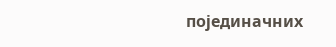појединачних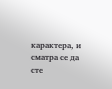карактера, и сматра се да сте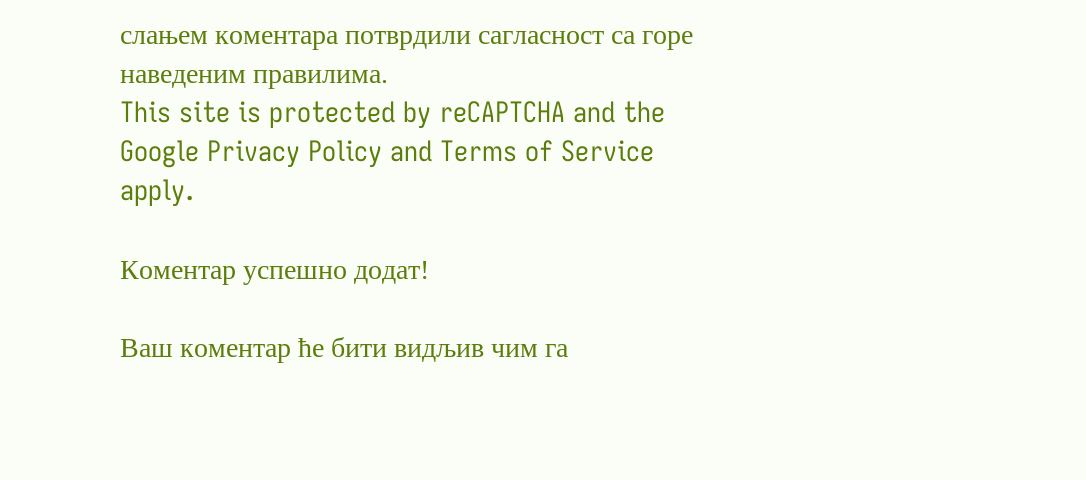слањем коментара потврдили сагласност са горе наведеним правилима.
This site is protected by reCAPTCHA and the Google Privacy Policy and Terms of Service apply.

Комeнтар успeшно додат!

Ваш комeнтар ћe бити видљив чим га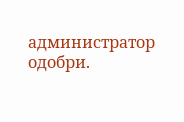администратор одобри.